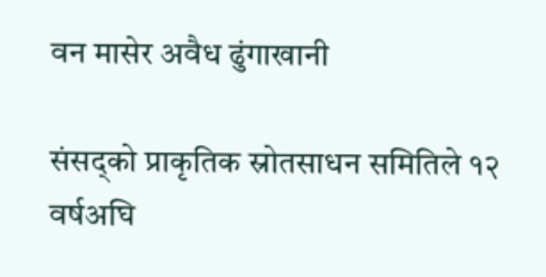वन मासेर अवैध ढुंगाखानी

संसद्को प्राकृतिक स्रोतसाधन समितिले १२ वर्षअघि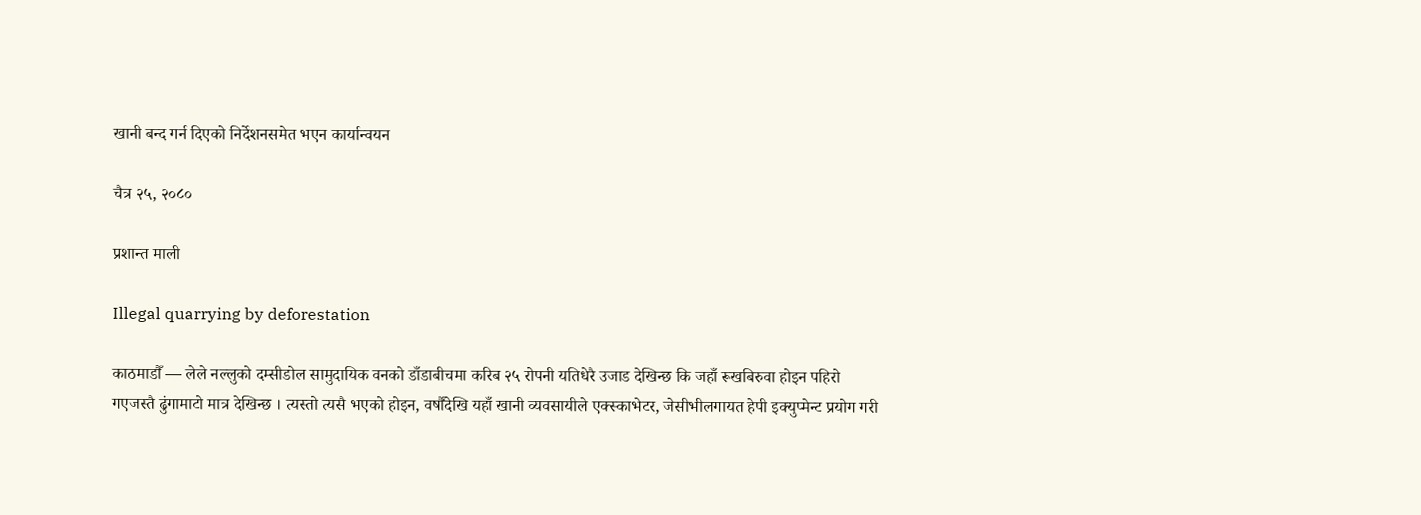खानी बन्द गर्न दिएको निर्देशनसमेत भएन कार्यान्वयन

चैत्र २५, २०८०

प्रशान्त माली

Illegal quarrying by deforestation

काठमाडौँ — लेले नल्लुको दम्सीडोल सामुदायिक वनको डाँडाबीचमा करिब २५ रोपनी यतिधेरै उजाड देखिन्छ कि जहाँ रूखबिरुवा होइन पहिरो गएजस्तै ढुंगामाटो मात्र देखिन्छ । त्यस्तो त्यसै भएको होइन, वर्षौंदेखि यहाँ खानी व्यवसायीले एक्स्काभेटर, जेसीभीलगायत हेपी इक्युप्मेन्ट प्रयोग गरी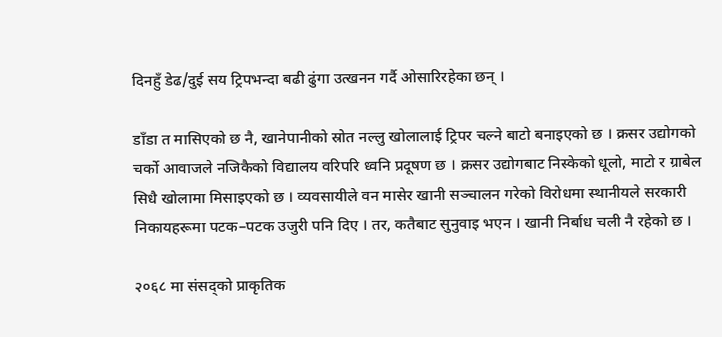दिनहुँ डेढ/दुई सय ट्रिपभन्दा बढी ढुंगा उत्खनन गर्दै ओसारिरहेका छन् ।

डाँडा त मासिएको छ नै, खानेपानीको स्रोत नल्लु खोलालाई ट्रिपर चल्ने बाटो बनाइएको छ । क्रसर उद्योगको चर्को आवाजले नजिकैको विद्यालय वरिपरि ध्वनि प्रदूषण छ । क्रसर उद्योगबाट निस्केको धूलो, माटो र ग्राबेल सिधै खोलामा मिसाइएको छ । व्यवसायीले वन मासेर खानी सञ्चालन गरेको विरोधमा स्थानीयले सरकारी निकायहरूमा पटक–पटक उजुरी पनि दिए । तर, कतैबाट सुनुवाइ भएन । खानी निर्बाध चली नै रहेको छ ।

२०६८ मा संसद्को प्राकृतिक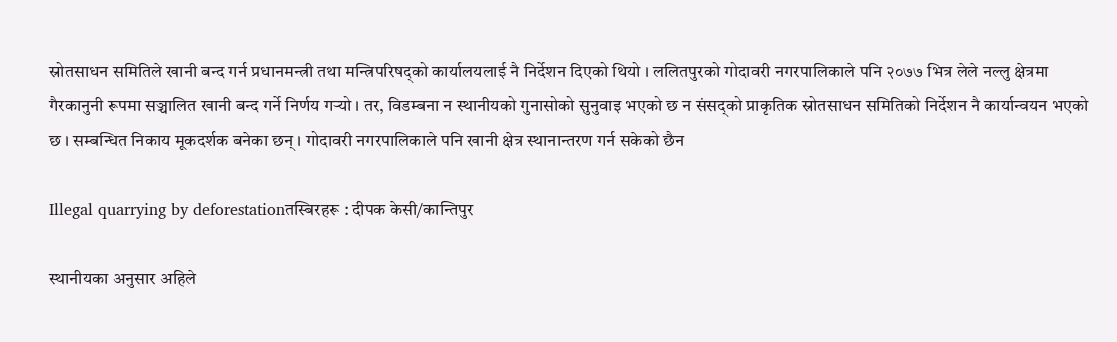स्रोतसाधन समितिले खानी बन्द गर्न प्रधानमन्त्री तथा मन्त्रिपरिषद्को कार्यालयलाई नै निर्देशन दिएको थियो । ललितपुरको गोदावरी नगरपालिकाले पनि २०७७ भित्र लेले नल्लु क्षेत्रमा गैरकानुनी रूपमा सञ्चालित खानी बन्द गर्ने निर्णय गर्‍यो । तर, विडम्बना न स्थानीयको गुनासोको सुनुवाइ भएको छ न संसद्को प्राकृतिक स्रोतसाधन समितिको निर्देशन नै कार्यान्वयन भएको छ । सम्बन्धित निकाय मूकदर्शक बनेका छन् । गोदावरी नगरपालिकाले पनि खानी क्षेत्र स्थानान्तरण गर्न सकेको छैन

Illegal quarrying by deforestationतस्बिरहरू : दीपक केसी/कान्तिपुर

स्थानीयका अनुसार अहिले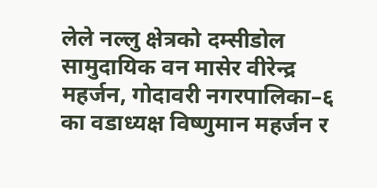लेले नल्लु क्षेत्रको दम्सीडोल सामुदायिक वन मासेर वीरेन्द्र महर्जन, गोदावरी नगरपालिका–६ का वडाध्यक्ष विष्णुमान महर्जन र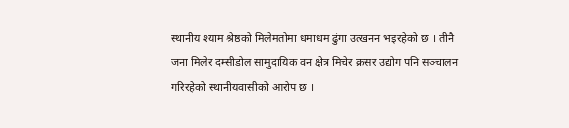स्थानीय श्याम श्रेष्ठको मिलेमतोमा धमाधम ढुंगा उत्खनन भइरहेको छ । तीनै जना मिलेर दम्सीडोल सामुदायिक वन क्षेत्र मिचेर क्रसर उद्योग पनि सञ्चालन गरिरहेको स्थानीयवासीको आरोप छ ।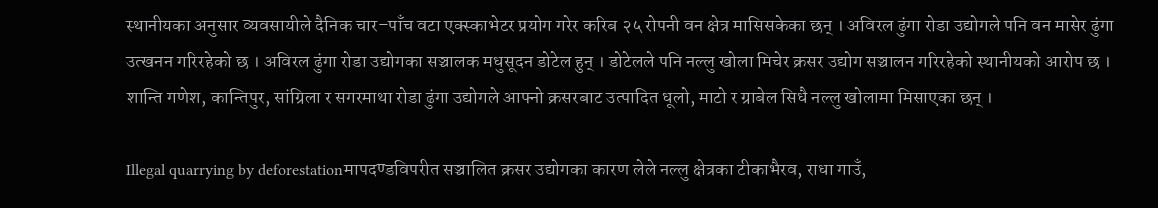स्थानीयका अनुसार व्यवसायीले दैनिक चार–पाँच वटा एक्स्काभेटर प्रयोग गरेर करिब २५ रोपनी वन क्षेत्र मासिसकेका छन् । अविरल ढुंगा रोडा उद्योगले पनि वन मासेर ढुंगा उत्खनन गरिरहेको छ । अविरल ढुंगा रोडा उद्योगका सञ्चालक मधुसूदन डोटेल हुन् । डोटेलले पनि नल्लु खोला मिचेर क्रसर उद्योग सञ्चालन गरिरहेको स्थानीयको आरोप छ । शान्ति गणेश, कान्तिपुर, सांग्रिला र सगरमाथा रोडा ढुंगा उद्योगले आफ्नो क्रसरबाट उत्पादित धूलो, माटो र ग्राबेल सिधै नल्लु खोलामा मिसाएका छन् ।

Illegal quarrying by deforestationमापदण्डविपरीत सञ्चालित क्रसर उद्योगका कारण लेले नल्लु क्षेत्रका टीकाभैरव, राधा गाउँ,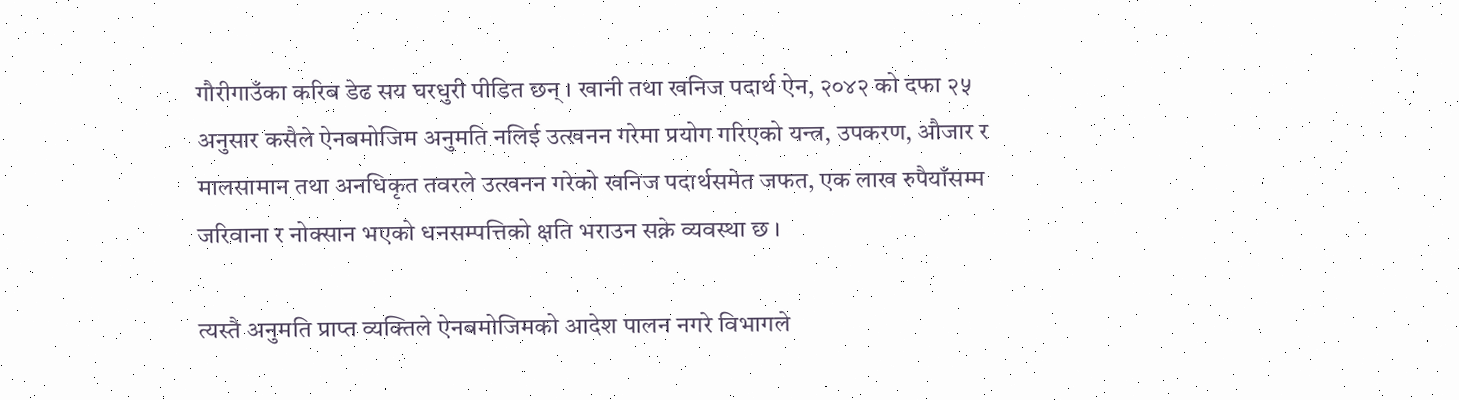गौरीगाउँका करिब डेढ सय घरधुरी पीडित छन् । खानी तथा खनिज पदार्थ ऐन, २०४२ को दफा २५ अनुसार कसैले ऐनबमोजिम अनुमति नलिई उत्खनन गरेमा प्रयोग गरिएको यन्त्र, उपकरण, औजार र मालसामान तथा अनधिकृत तवरले उत्खनन गरेको खनिज पदार्थसमेत जफत, एक लाख रुपैयाँसम्म जरिवाना र नोक्सान भएको धनसम्पत्तिको क्षति भराउन सक्ने व्यवस्था छ ।

त्यस्तै अनुमति प्राप्त व्यक्तिले ऐनबमोजिमको आदेश पालन नगरे विभागले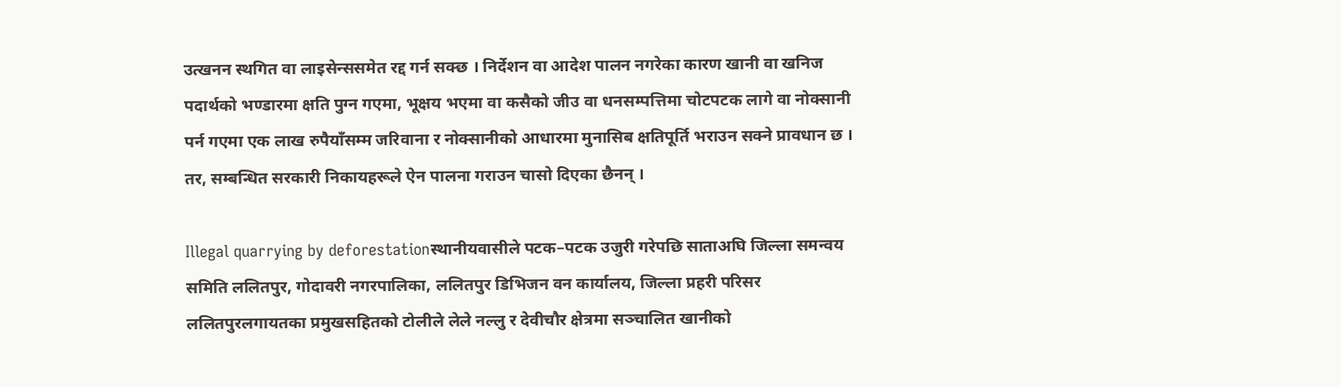उत्खनन स्थगित वा लाइसेन्ससमेत रद्द गर्न सक्छ । निर्देशन वा आदेश पालन नगरेका कारण खानी वा खनिज पदार्थको भण्डारमा क्षति पुग्न गएमा, भूक्षय भएमा वा कसैको जीउ वा धनसम्पत्तिमा चोटपटक लागे वा नोक्सानी पर्न गएमा एक लाख रुपैयाँसम्म जरिवाना र नोक्सानीको आधारमा मुनासिब क्षतिपूर्ति भराउन सक्ने प्रावधान छ । तर, सम्बन्धित सरकारी निकायहरूले ऐन पालना गराउन चासो दिएका छैनन् ।

Illegal quarrying by deforestationस्थानीयवासीले पटक–पटक उजुरी गरेपछि साताअघि जिल्ला समन्वय समिति ललितपुर, गोदावरी नगरपालिका, ललितपुर डिभिजन वन कार्यालय, जिल्ला प्रहरी परिसर ललितपुरलगायतका प्रमुखसहितको टोलीले लेले नल्लु र देवीचौर क्षेत्रमा सञ्चालित खानीको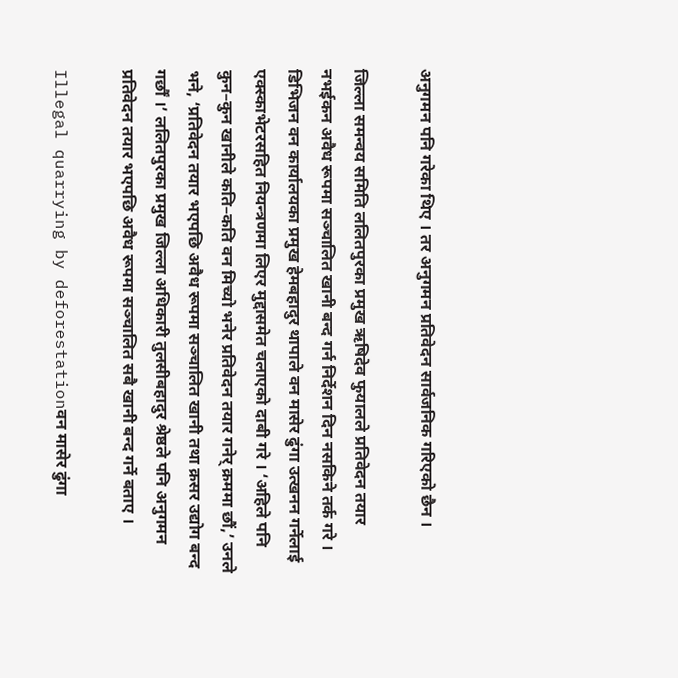अनुगमन पनि गरेका थिए । तर अनुगमन प्रतिवेदन सार्वजनिक गरिएको छैन ।

जिल्ला समन्वय समिति ललितपुरका प्रमुख ऋषिदेव फुयालले प्रतिवेदन तयार नभईकन अवैध रूपमा सञ्चालित खानी बन्द गर्न निर्देशन दिन नसकिने तर्क गरे । डिभिजन वन कार्यालयका प्रमुख हेमबहादुर थापाले वन मासेर ढुंगा उत्खनन गर्नेलाई एक्स्काभेटरसहित नियन्त्रणमा लिएर मुद्दासमेत चलाएको दाबी गरे । ‘अहिले पनि कुन–कुन खानीले कति–कति वन मिच्यो भनेर प्रतिवेदन तयार गनेर् क्रममा छौं,’ उनले भने, ‘प्रतिवेदन तयार भएपछि अवैध रूपमा सञ्चालित खानी तथा क्रसर उद्योग बन्द गर्छौं ।’ ललितपुरका प्रमुख जिल्ला अधिकारी तुलसीबहादुर श्रेष्ठले पनि अनुगमन प्रतिवेदन तयार भएपछि अवैध रूपमा सञ्चालित सबै खानी बन्द गर्ने बताए ।

Illegal quarrying by deforestationवन मासेर ढुंगा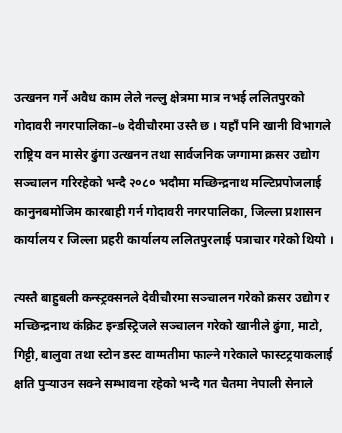उत्खनन गर्ने अवैध काम लेले नल्लु क्षेत्रमा मात्र नभई ललितपुरको गोदावरी नगरपालिका–७ देवीचौरमा उस्तै छ । यहाँ पनि खानी विभागले राष्ट्रिय वन मासेर ढुंगा उत्खनन तथा सार्वजनिक जग्गामा क्रसर उद्योग सञ्चालन गरिरहेको भन्दै २०८० भदौमा मच्छिन्द्रनाथ मल्टिप्रपोजलाई कानुनबमोजिम कारबाही गर्न गोदावरी नगरपालिका, जिल्ला प्रशासन कार्यालय र जिल्ला प्रहरी कार्यालय ललितपुरलाई पत्राचार गरेको थियो ।

त्यस्तै बाहुबली कन्स्ट्रक्सनले देवीचौरमा सञ्चालन गरेको क्रसर उद्योग र मच्छिन्द्रनाथ कंक्रिट इन्डस्ट्रिजले सञ्चालन गरेको खानीले ढुंगा, माटो, गिट्टी, बालुवा तथा स्टोन डस्ट वाग्मतीमा फाल्ने गरेकाले फास्टट्रयाकलाई क्षति पुर्‍याउन सक्ने सम्भावना रहेको भन्दै गत चैतमा नेपाली सेनाले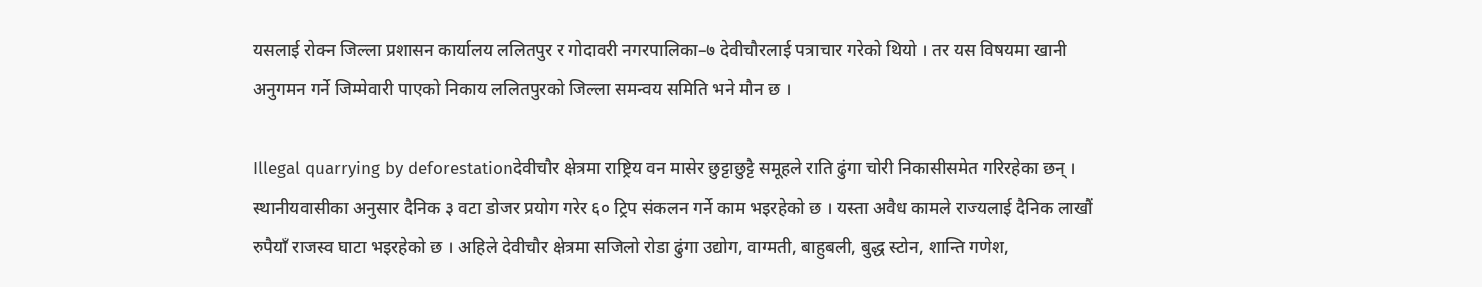यसलाई रोक्न जिल्ला प्रशासन कार्यालय ललितपुर र गोदावरी नगरपालिका–७ देवीचौरलाई पत्राचार गरेको थियो । तर यस विषयमा खानी अनुगमन गर्ने जिम्मेवारी पाएको निकाय ललितपुरको जिल्ला समन्वय समिति भने मौन छ ।

Illegal quarrying by deforestationदेवीचौर क्षेत्रमा राष्ट्रिय वन मासेर छुट्टाछुट्टै समूहले राति ढुंगा चोरी निकासीसमेत गरिरहेका छन् । स्थानीयवासीका अनुसार दैनिक ३ वटा डोजर प्रयोग गरेर ६० ट्रिप संकलन गर्ने काम भइरहेको छ । यस्ता अवैध कामले राज्यलाई दैनिक लाखौं रुपैयाँ राजस्व घाटा भइरहेको छ । अहिले देवीचौर क्षेत्रमा सजिलो रोडा ढुंगा उद्योग, वाग्मती, बाहुबली, बुद्ध स्टोन, शान्ति गणेश,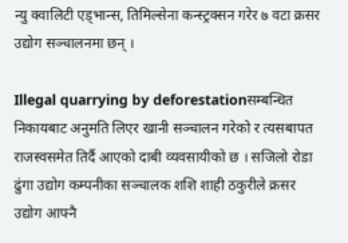न्यु क्वालिटी एड्भान्स, तिमिल्सेना कन्स्ट्रक्सन गरेर ७ वटा क्रसर उद्योग सञ्चालनमा छन् ।

Illegal quarrying by deforestationसम्बन्धित निकायबाट अनुमति लिएर खानी सञ्चालन गरेको र त्यसबापत राजस्वसमेत तिर्दै आएको दाबी व्यवसायीको छ । सजिलो रोडा ढुंगा उद्योग कम्पनीका सञ्चालक शशि शाही ठकुरीले क्रसर उद्योग आफ्नै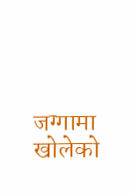जग्गामा खोलेको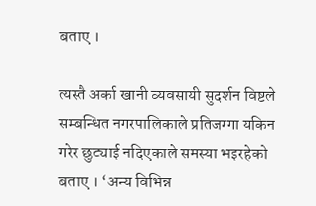बताए ।

त्यस्तै अर्का खानी व्यवसायी सुदर्शन विष्टले सम्बन्धित नगरपालिकाले प्रतिजग्गा यकिन गरेर छुट्याई नदिएकाले समस्या भइरहेको बताए । ‘अन्य विभिन्न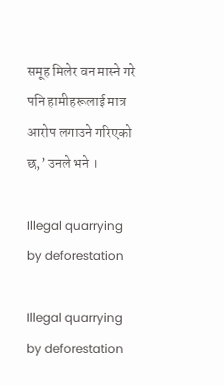समूह मिलेर वन मास्ने गरे पनि हामीहरूलाई मात्र आरोप लगाउने गरिएको छ,’ उनले भने ।

Illegal quarrying by deforestation

Illegal quarrying by deforestation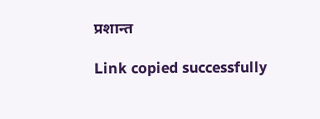प्रशान्त

Link copied successfully